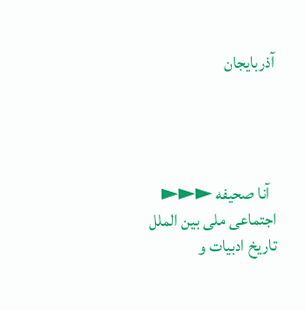آذربایجان




  آنا صحیفه ►►► اجتماعی ملی بین الملل تاریخ ادبیات و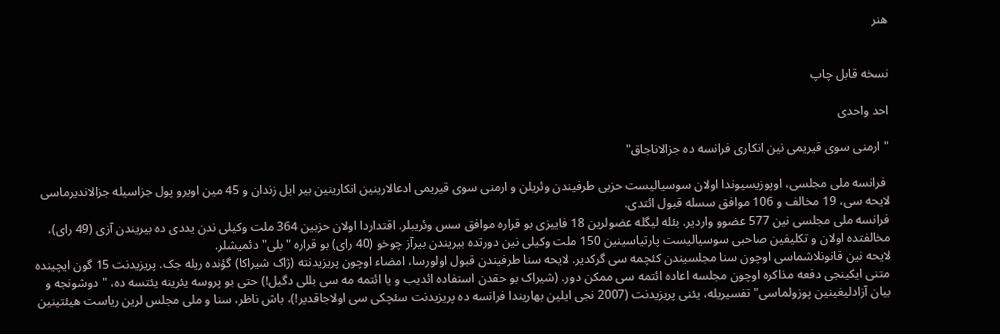هنر


نسخه قابل چاپ

احد واحدی

"ارمنی سوی قیریمی نین انکاری فرانسه ده جزالاناجاق"

 فرانسه ملی مجلسی، اوپوزیسیوندا اولان سوسیالیست حزبی طرفیندن وئریلن و ارمنی سوی قیریمی ادعالارینین انکارینین بیر ایل زندان و 45 مین اویرو پول جزاسیله جزالاندیرماسی لایحه سی، 19 مخالف و 106 موافق سسله قبول ائتدی.
فرانسه ملی مجلسی نین 577 عضوو واردیر. بئله لیگله عضولرین 18 فاییزی بو قراره موافق سس وئریبلر. اقتداردا اولان حزبین 364 ملت وکیلی ندن یددی ده بیریندن آزی (49 رای)، مخالفتده اولان و تکلیفین صاحبی سوسیالیست پارتیاسینین 150 ملت وکیلی نین دورتده بیریندن بیرآز چوخو (40 رای) بو قراره "بلی" دئمیشلر.
لایحه نین قانونلاشماسی اوچون سنا مجلسیندن کئچمه سی گرکدیر. لایحه سنا طرفیندن قبول اولورسا، امضاء اوچون پریزیدنته (ژاک شیراکا) گؤنده ریله جک. پریزیدنت 15 گون ایچینده متنی ایکینجی دفعه مذاکره اوچون مجلسه اعاده ائتمه سی ممکن دور. (شیراک بو حقدن استفاده ائدیب و یا ائتمه مه سی بللی دگیل!) حتی بو پروسه یئرینه یئتسه ده، "دوشونجه و بیان آزادلیغینین پوزولماسی" تفسیریله، یئنی پریزیدنت (2007 نجی ایلین بهاریندا فرانسه ده پریزیدنت سئچکی سی اولاجاقدیر!)، باش ناظر، سنا و ملی مجلس لرین ریاست هیئتینین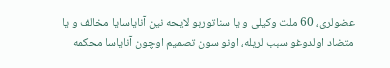عضولری، 60 ملت وکیلی و یا سناتوربو لایحه نین آنایاسایا مخالف و یا متضاد اولدوغو سبب لریله، اونو سون تصمیم اوچون آنایاسا محکمه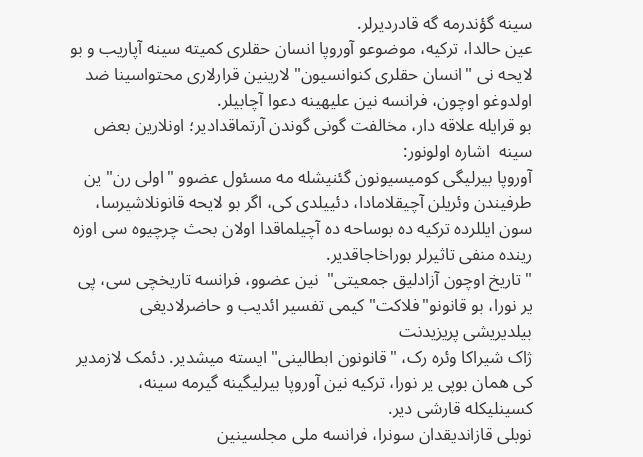سینه گؤندرمه گه قادردیرلر.
عین حالدا، ترکیه، موضوعو آوروپا انسان حقلری کمیته سینه آپاریب و بو لایحه نی "انسان حقلری کنوانسیون" لارینین قرارلاری محتواسینا ضد اولدوغو اوچون، فرانسه نین علیهینه دعوا آچابیلر.
بو قرایله علاقه دار، مخالفت گونی گوندن آرتماقدادیر؛ اونلارین بعض سینه  اشاره اولونور:
آوروپا بیرلیگی کومیسیونون گئنیشله مه مسئول عضوو "اولی رن" ین طرفیندن وئریلن آچیقلامادا، دئییلدی کی، اگر بو لایحه قانونلاشیرسا، سون ایللرده ترکیه ده بوساحه ده آچیلماقدا اولان بحث چرچیوه سی اوزه رینده منفی تاثیرلر بوراخاجاقدیر.
"تاریخ اوچون آزادلیق جمعیتی"  نین عضوو، فرانسه تاریخچی سی، پی یر نورا، بو قانونو"فلاکت" کیمی تفسیر ائدیب و حاضرلادیغی بیلدیریشی پریزیدنت
ژاک شیراکا وئره رک، "قانونون ابطالینی" ایسته میشدیر. دئمک لازمدیر کی همان بوپی یر نورا، ترکیه نین آوروپا بیرلیگینه گیرمه سینه، کسینلیکله قارشی دیر.
نوبلی قازاندیقدان سونرا، فرانسه ملی مجلسینین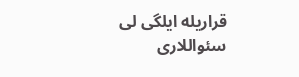قراریله ایلگی لی سئواللاری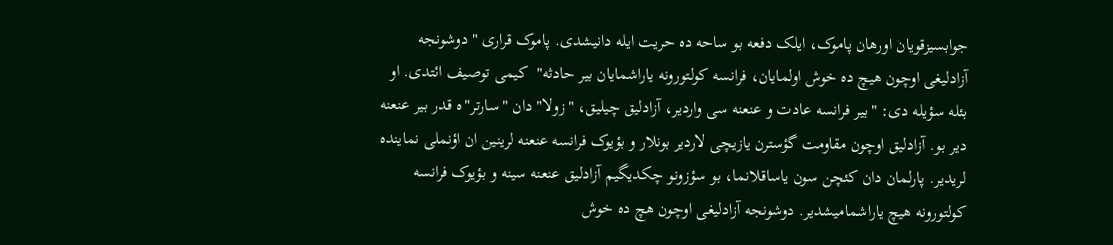جوابسیزقویان اورهان پاموک، ایلک دفعه بو ساحه ده حریت ایله دانیشدی. پاموک قراری "دوشونجه آزادلیغی اوچون هیچ ده خوش اولمایان، فرانسه کولتورونه یاراشمایان بیر حادثه"  کیمی توصیف ائتدی. او بئله سؤیله دی: "بیر فرانسه عادت و عنعنه سی واردیر، آزادلیق چیلیق، "زولا" دان "سارتر"ه قدر بیر عنعنه دیر بو. آزادلیق اوچون مقاومت گؤسترن یازیچی لاردیر بونلار و بؤیوک فرانسه عنعنه لرینین ان اؤنملی نماینده لریدیر. پارلمان دان کئچن سون یاساقلانما، بو سؤزونو چکدیگیم آزادلیق عنعنه سینه و بؤیوک فرانسه کولتورونه هیچ یاراشمامیشدیر. دوشونجه آزادلیغی اوچون هچ ده خوش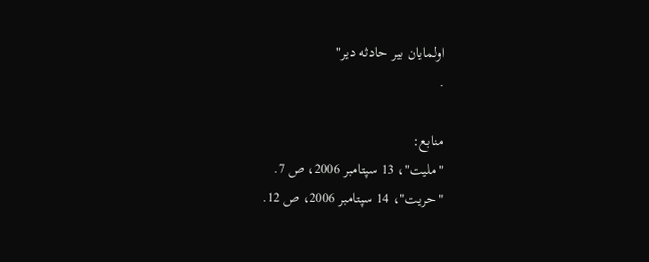اولمایان بیر حادثه دیر"
.

منابع:
"ملیت"، 13 سپتامبر 2006، ص 7.
"حریت"، 14 سپتامبر 2006، ص 12.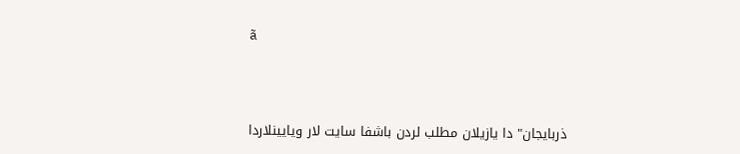ã



ذربایجان" دا یازیلان مطلب لردن باشفا سایت لار ویایینلاردا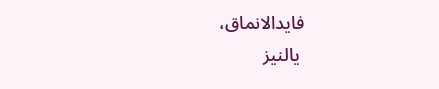فایدالانماق،
 یالنیز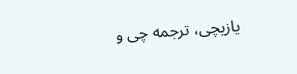یازیچی، ترجمه چی و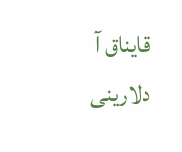قایناق آ
دلارینی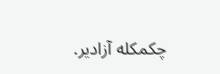چکمکله آزادیر.